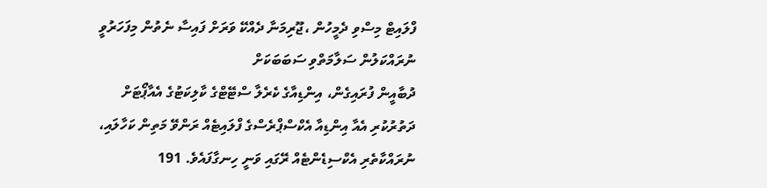ފްލައިޓް މިސްވި ދެމީހުން ،ޖޫރިމަނާ ދެއްކޭ ވަރަށް ފައިސާ ނެތުން މިފަހަރުވީ ނުރައްކަލުން ސަލާމަތްވި ސަބަބަކަށް
ދުބާއީން ފުރައިގެން، އިންޑިއާގެ ކެރެލާ ސްޓޭޓްގެ ކާލިކަޓުގެ އެއާޕޯޓަށް ދަތުރުކުރި އެއާ އިންޑިއާ އެކްސްޕްރެސްގެ ފްލައިޓެއް ރަންވޭ މަތިން ކަހާލައި، ނުރައްކާތެރި އެކްސިޑެންޓެއް ރޭގައި ވަނީ ހިނގާފައެވެ. 191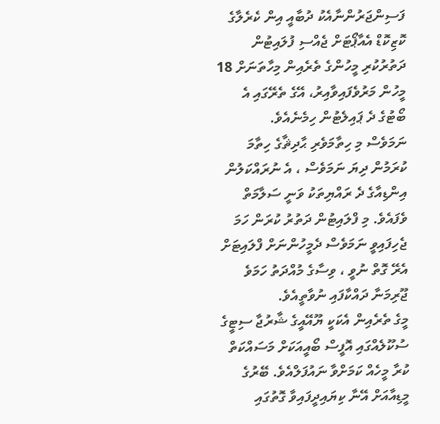ފަސިންޖަރުންނާއެކު ދުބާއީ އިން ކެރެލާގެ ކޮޒިކޮޑް އެއާޕޯޓަށް ޖެއްސި ފުލައިޓުން ދަތުރުކުރި މީހުންގެ ތެރެއިން މިހާތަނަށް 18 މީހުން މަރުވެފައިވާއިރު، އޭގެ ތެރޭގައި އެ ބޯޓުގެ ދެ ޕައިލެޓުން ހިމެނެއެވެ.
ނަމަވެސް މި ހިތާމަވެރި ޙާދިޘާގެ ހިތާމަ ކުރަމުން ދިޔަ ނަމަވެސް ، އެ ނުރައްކަލުން އިންޑިއާގެ ދެ ރައްޔިތަކު ވަނީ ސަލާމަތް ވެފައެވެ. މި ފްލައިޓުން ދަތުރު ކުރަން ހަމަ ޖެހިފައިވީ ނަމަވެސް ދެމީހުންނަށް ފްލައިޓަށް އެރޭ ގޮތް ނުވީ ، ވިސާގެ މުއްދަތު ހަމަވެ ޖޫރިމަނާ ދައްކާފައި ނުވާތީއެވެ.
މީގެ ތެރެއިން އެކަކީ ޔޫއޭއީގެ ޝާރުޖާ ސިޓީގެ ސުކޫލެއްގައި އޮފީސް ބޯއީއަކަށް މަސައްކަތް ކުރާ މީހެއް ކަމަށްވާ ނައުފަލްއެވެ. ބޭރުގެ މީޑިއާއަށް އޭނާ ކިޔައިދީފައިވާ ގޮތުގައި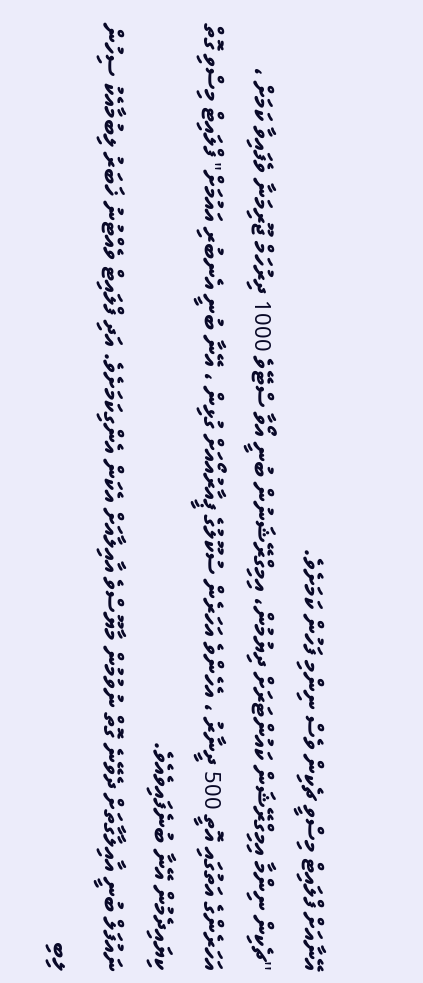އޭނާއަށް ފްލައިޓް މިސްވީ ޗެކިން ވެސް ނިންމި ފަހުން ކަމަށެވެ.
''ޗެކިން ނިންމާ އިމިގްރޭޝަން ކައުންޓަރަށް ދިޔުމުން، އިމިގްރޭޝަނުން ބުނީ އޯވާ ސްޓޭވެ 1000 ދިރުހަމް ޖޫރިމަނާ ވެފައިވާ ކަމަށް ، އަހަރެންގެ އަތުގައި އޮތީ 500 ދީނާރު ، އެހެންވެ އަހަރެން ސުކޫލުގެ ޕީއާރުއޯއަށް ގުޅިން ، އޭނާ ބުނީ އެނބުރި އައުމަށް" ފްލައިޓް މިސްވި ގޮތް ކިޔައިދެމުން އޭނާ ބުނެފައިވެއެވެ.
ނައުފަލް ބުނީ އާއިލާގާތަށް ދެވޭނެ ގޮތް ނުވުމުން މާޔޫސްވެ އާއިލާއަށް އެކަން އެންގިކަމަށެވެ. އަދި ފްލައިޓް ވެއްޓުނު ޚަބަރު ލިބުމާއެކު ސިހުން ލިބި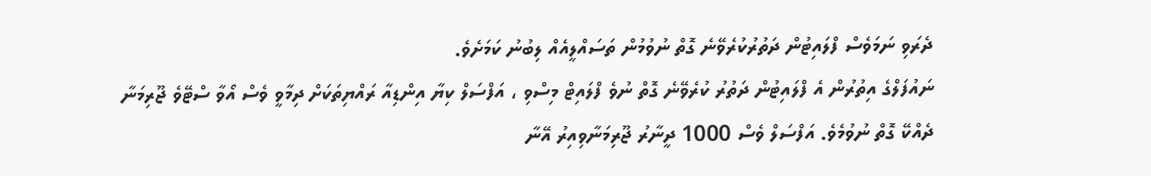ދެރަވި ނަމަވެސް ފްލައިޓުން ދަތުރުކުރެވޭނެ ގޮތް ނުވުމުން ތަސައްލީއެއް ލިބުނު ކަމަށެވެ.
ނައުފަލްގެ އިތުރުން އެ ފްލައިޓުން ދަތުރު ކުރެވޭނެ ގޮތް ނުވެ ފްލައިޓް މިސްވި ، އަފްސަލް ކިޔާ އިންޑިއާ ރައްޔިތަކަށް ދިމާވީ ވެސް އޯވާ ސްޓޭވެ ޖޫރިމަނާ ދެއްކޭ ގޮތް ނުވުމެވެ. އަފްސަލް ވެސް 1000 ދީނާރު ޖޫރިމަނާވިއިރު އޭނާ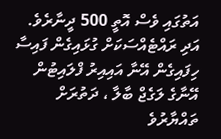އަތުގައި ވެސް އޮތީ 500 ދީނާރެވެ. އަދި ރައްޓެއްސަކަށް ގުޅައިގެން ފައިސާ ހިފައިގެން އޭނާ އައިއިރު ފްލައިޓުން އޭނާގެ ލަގެޖް ބާލާ ، ދަތުރަށް ތައްޔާރުވެ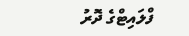ފްލައިޓްގެ ދޮރު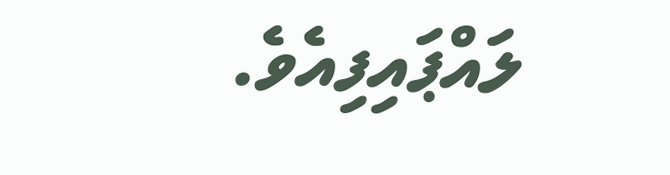ލައްޕައިފިއެވެ.